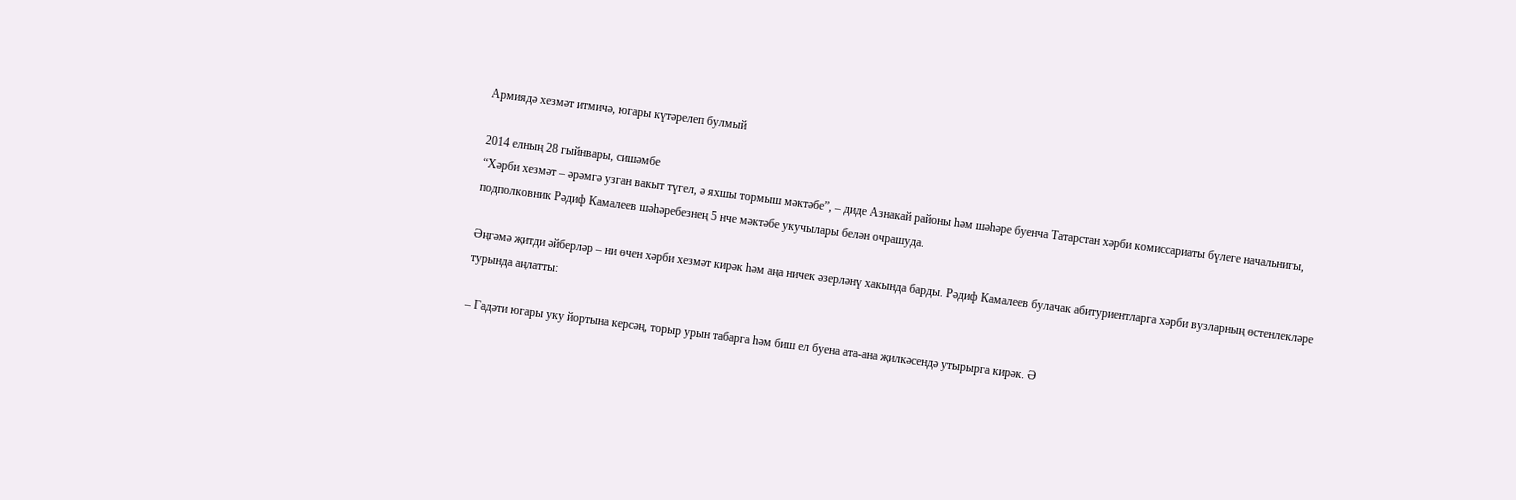Армиядә хезмәт итмичә, югары күтәрелеп булмый

2014 елның 28 гыйнвары, сишәмбе
“Хәрби хезмәт – әрәмгә узган вакыт түгел, ә яхшы тормыш мәктәбе”, – диде Азнакай районы һәм шәһәре буенча Татарстан хәрби комиссариаты бүлеге начальнигы, подполковник Рәдиф Камалеев шәһәребезнең 5 нче мәктәбе укучылары белән очрашуда.

Әңгәмә җитди әйберләр – ни өчен хәрби хезмәт кирәк һәм аңа ничек әзерләнү хакында барды. Рәдиф Камалеев булачак абитуриентларга хәрби вузларның өстенлекләре турында аңлатты:

– Гадәти югары уку йортына керсәң, торыр урын табарга һәм биш ел буена ата-ана җилкәсендә утырырга кирәк. Ә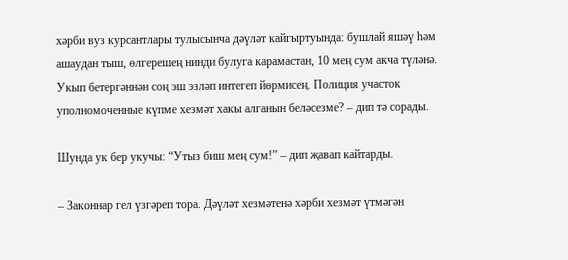хәрби вуз курсантлары тулысынча дәүләт кайгыртуында: бушлай яшәү һәм ашаудан тыш, өлгерешең нинди булуга карамастан, 10 мең сум акча түләнә. Укып бетергәннән соң эш эзләп интегеп йөрмисең. Полиция участок уполномоченные күпме хезмәт хакы алганын беләсезме? – дип тә сорады.

Шунда ук бер укучы: “Утыз биш мең сум!” – дип җавап кайтарды.

– Законнар гел үзгәреп тора. Дәүләт хезмәтенә хәрби хезмәт үтмәгән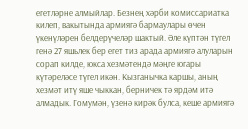егетләрне алмыйлар. Безнең хәрби комиссариатка килеп, вакытында армиягә бармаулары өчен үкенүләрен белдерүчеләр шактый. Әле күптән түгел генә 27 яшьлек бер егет тиз арада армиягә алуларын сорап килде, юкса хезмәтендә мәңге югары күтәреләсе түгел икән. Кызганычка каршы, аның хезмәт итү яше чыккан, берничек тә ярдәм итә алмадык. Гомумән, үзенә кирәк булса, кеше армиягә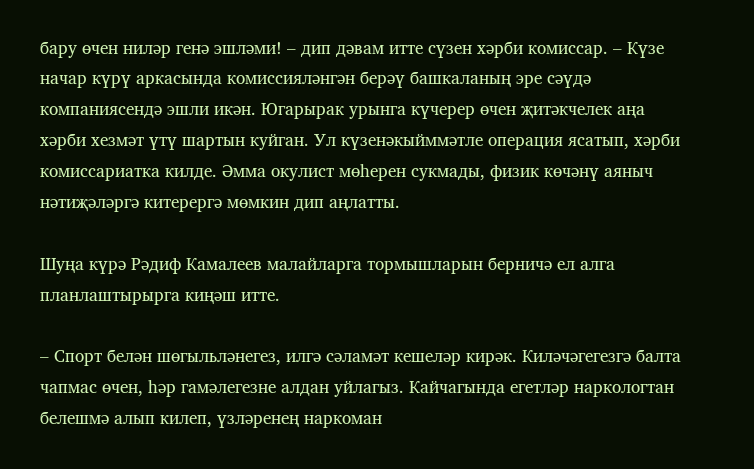бару өчен ниләр генә эшләми! – дип дәвам итте сүзен хәрби комиссар. – Күзе начар күрү аркасында комиссияләнгән берәү башкаланың эре сәүдә компаниясендә эшли икән. Югарырак урынга күчерер өчен җитәкчелек аңа хәрби хезмәт үтү шартын куйган. Ул күзенәкыйммәтле операция ясатып, хәрби комиссариатка килде. Әмма окулист мөһерен сукмады, физик көчәнү аяныч нәтиҗәләргә китерергә мөмкин дип аңлатты.

Шуңа күрә Рәдиф Камалеев малайларга тормышларын берничә ел алга планлаштырырга киңәш итте.

– Спорт белән шөгыльләнегез, илгә сәламәт кешеләр кирәк. Киләчәгегезгә балта чапмас өчен, һәр гамәлегезне алдан уйлагыз. Кайчагында егетләр наркологтан белешмә алып килеп, үзләренең наркоман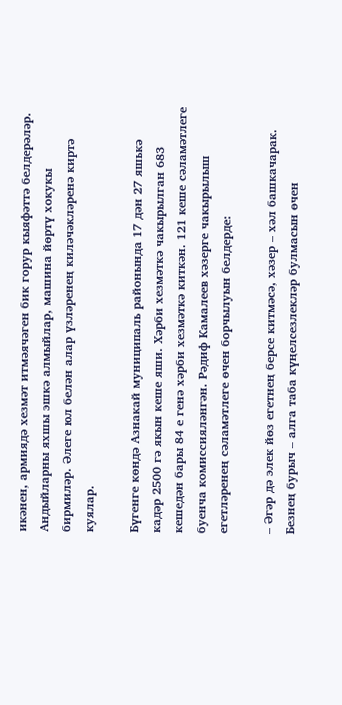икәнен, армиядә хезмәт итмәячәген бик горур кыяфәттә белдерәләр. Андыйларны яхшы эшкә алмыйлар, машина йөртү хокукы бирмиләр. Әлеге юл белән алар үзләренең киләчәкләренә киртә куялар.

Бүгенге көндә Азнакай муниципаль районында 17 дән 27 яшькә кадәр 2500 гә якын кеше яши. Хәрби хезмәткә чакырылган 683 кешедән бары 84 е генә хәрби хезмәткә киткән. 121 кеше сәламәтлеге буенча комиссияләнгән. Рәдиф Камалеев хәзерге чакырылыш егетләренең сәламәтлеге өчен борчылуын белдерде:

– Әгәр дә элек йөз егетнең берсе китмәсә, хәзер – хәл башкачарак. Безнең бурыч – алга таба күңелсезлекләр булмасын өчен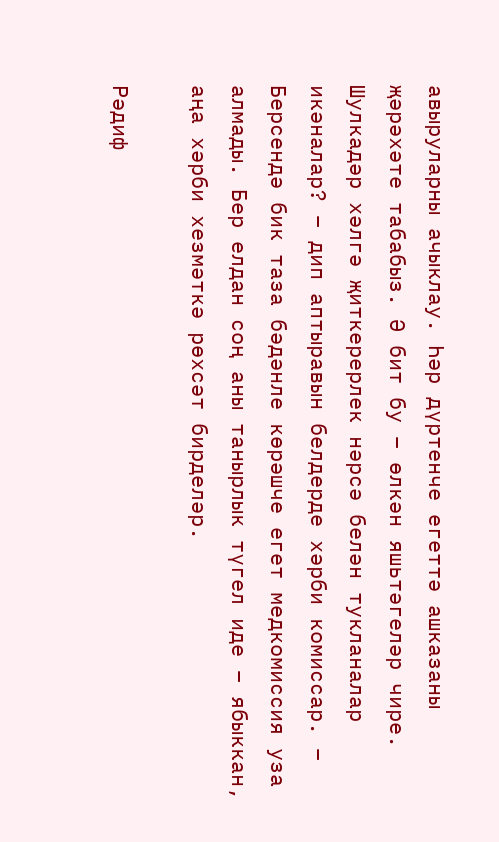авыруларны ачыклау. Һәр дүртенче егеттә ашказаны җәрәхәте табабыз. Ә бит бу – өлкән яшьтәгеләр чире. Шулкадәр хәлгә җиткерерлек нәрсә белән тукланалар икәналар? – дип аптыравын белдерде хәрби комиссар. – Берсендә бик таза бәдәнле көрәшче егет медкомиссия уза алмады. Бер елдан соң аны танырлык түгел иде – ябыккан, аңа хәрби хезмәткә рөхсәт бирделәр.

Рәдиф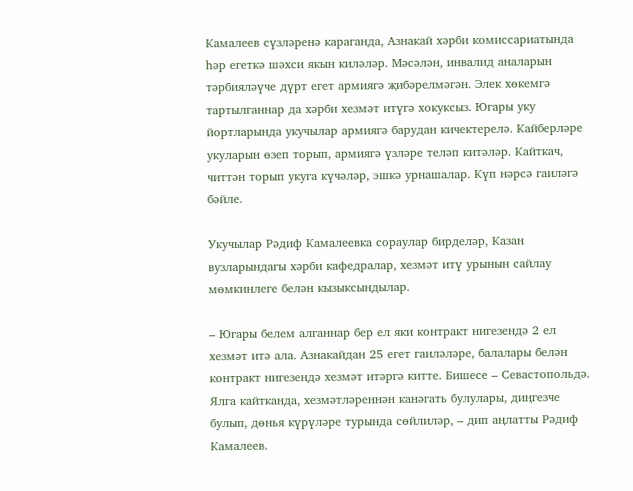Камалеев сүзләренә караганда, Азнакай хәрби комиссариатында һәр егеткә шәхси якын киләләр. Мәсәлән, инвалид аналарын тәрбияләүче дүрт егет армиягә җибәрелмәгән. Элек хөкемгә тартылганнар да хәрби хезмәт итүгә хокуксыз. Югары уку йортларында укучылар армиягә барудан кичектерелә. Кайберләре укуларын өзеп торып, армиягә үзләре теләп китәләр. Кайткач, читтән торып укуга күчәләр, эшкә урнашалар. Күп нәрсә гаиләгә бәйле.

Укучылар Рәдиф Камалеевка сораулар бирделәр, Казан вузларындагы хәрби кафедралар, хезмәт итү урынын сайлау мөмкинлеге белән кызыксындылар.

– Югары белем алганнар бер ел яки контракт нигезендә 2 ел хезмәт итә ала. Азнакайдан 25 егет гаиләләре, балалары белән контракт нигезендә хезмәт итәргә китте. Бишесе – Севастопольдә. Ялга кайтканда, хезмәтләреннән канәгать булулары, диңгезче булып, дөнья күрүләре турында сөйлиләр, – дип аңлатты Рәдиф Камалеев.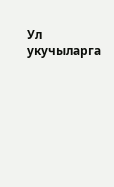Ул укучыларга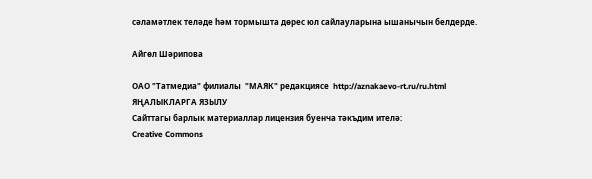сәламәтлек теләде һәм тормышта дөрес юл сайлауларына ышанычын белдерде.

Айгөл Шәрипова

ОАО "Татмедиа" филиалы  "МАЯК" редакциясе  http://aznakaevo-rt.ru/ru.html
ЯҢАЛЫКЛАРГА ЯЗЫЛУ
Сайттагы барлык материаллар лицензия буенча тәкъдим ителә:
Creative Commons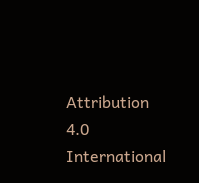Attribution 4.0 International